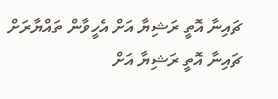ޗައިނާ އޮތީ ރަޝިޔާ އަށް އެހީވާން ތައްޔާރަށް
ޗައިނާ އޮތީ ރަޝިޔާ އަށް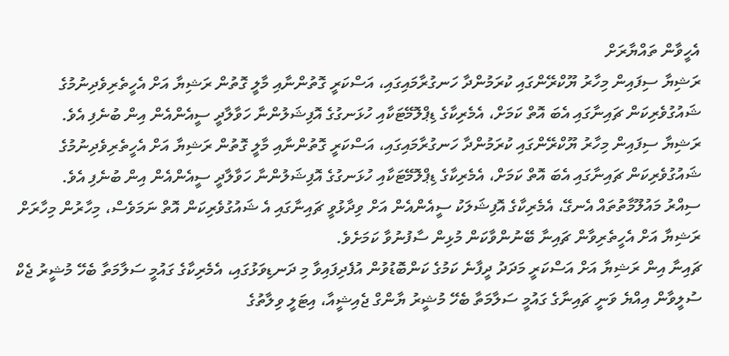އެހީވާން ތައްޔާރަށް
ރަޝިޔާ ސިފައިން މިހާރު ޔޫކްރޭންގައި ކުރަމުންދާ ހަނގުރާމައިގައި، އަސްކަރީ ގޮތުންނާއި މާލީ ގޮތުން ރަޝިޔާ އަށް އެހީތެރިވެދިނުމުގެ ޝައުގުވެރިކަން ޗައިނާގައި އެބަ އޮތް ކަމަށް، އެމެރިކާގެ ޑިޕްލޮމޭޓަކާއި ހުޅަނގުގެ އޮފިޝަލުންނާ ހަވާލާދީ ސީއެންއެން އިން ބުނެފި އެވެ.
ރަޝިޔާ ސިފައިން މިހާރު ޔޫކްރޭންގައި ކުރަމުންދާ ހަނގުރާމައިގައި، އަސްކަރީ ގޮތުންނާއި މާލީ ގޮތުން ރަޝިޔާ އަށް އެހީތެރިވެދިނުމުގެ ޝައުގުވެރިކަން ޗައިނާގައި އެބަ އޮތް ކަމަށް، އެމެރިކާގެ ޑިޕްލޮމޭޓަކާއި ހުޅަނގުގެ އޮފިޝަލުންނާ ހަވާލާދީ ސީއެންއެން އިން ބުނެފި އެވެ.
ސިއްރު މައުލޫމާތުތައް އެނގޭ، އެމެރިކާގެ އޮފިޝަލަކު ސީއެންއެން އަށް ވިދާޅުވީ ޗައިނާގައި އެ ޝައުގުވެރިކަން އޮތް ނަމަވެސް، މިހާރުން މިހާރަށް ރަޝިޔާ އަށް އެހީތެރިވާން ޗައިނާ ބޭނުންވާކަން މުޅިން ސާފުނުވާ ކަމަށެވެ.
ޗައިނާ އިން ރަޝިޔާ އަށް އަސްކަރީ މަދަދު ދީފާނެ ކަމުގެ ކަންބޮޑުވުން އުފެދިފައިވާ މި ދަނޑިވަޅުގައި، އެމެރިކާގެ ގައުމީ ސަލާމަތާ ބެހޭ މުޝީރު ޖެކް ސުލީވާން އިއްޔެ ވަނީ ޗައިނާގެ ގައުމީ ސަލާމަތާ ބެހޭ މުޝީރު ޔާންގް ޖެއިޝީއާ، އިޓަލީ ވިލާތުގެ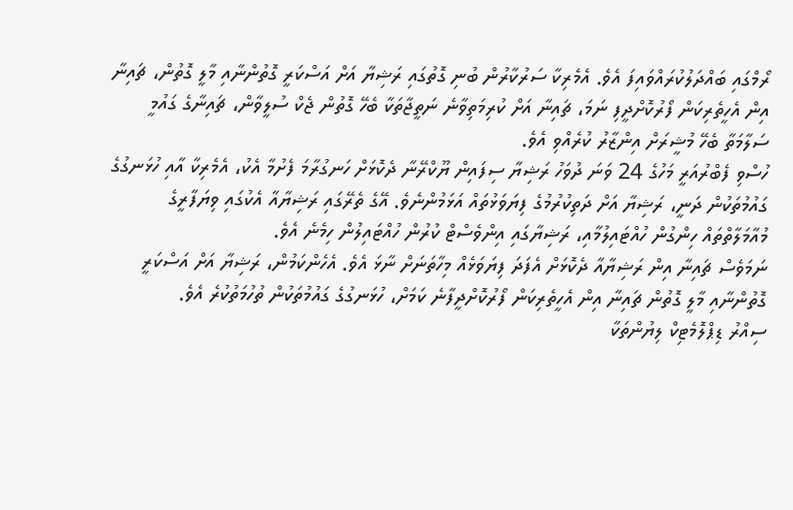ރޯމްގައި ބައްދަލުކުރައްވައިފަ އެވެ. އެމެރިކާ ސަރުކާރުން ބުނި ގޮތުގައި ރަޝިޔާ އަށް އަސްކަރީ ގޮތުންނާއި މާލީ ގޮތުން، ޗައިނާ އިން އެހީތެރިކަން ފޯރުކޮށްދީފި ނަމަ، ޗައިނާ އަށް ކުރިމަތިވާނެ ނަތީޖާތަކާ ބެހޭ ގޮތުން ޖެކް ސުލީވާން، ޗައިނާގެ ގައުމީ ސަލާމަތާ ބެހޭ މުޝީރަށް އިންޒާރު ކުރެއްވި އެވެ.
ހުސްވި ފެބްރުއަރީ މަހުގެ 24 ވަނަ ދުވަހު ރަޝިޔާ ސިފައިން ޔޫކްރޭނާ ދެކޮޅަށް ހަނގުރާމަ ފެށުމާ އެކު، އެމެރިކާ އާއި ހުޅަނގުގެ ގައުމުތަކުން ދަނީ، ރަޝިޔާ އަށް ދަތިކުރުމުގެ ފިޔަވަޅުތައް އަޅަމުންނެވެ. އޭގެ ތެރޭގައި ރަޝިޔާއާ އެކުގައި ވިޔަފާރީގެ މުއާމަލާތްތައް ހިންގުން ހުއްޓައިލުމާއި، ރަޝިޔާގައި އިންވެސްޓް ކުރުން ހުއްޓައިލުން ހިމެނެ އެވެ.
ނަމަވެސް ޗައިނާ އިން ރަޝިޔާއާ ދެކޮޅަށް އެފަދަ ފިޔަވަޅެއް މިހާތަނަށް ނާޅަ އެވެ. އެހެންކަމުން، ރަޝިޔާ އަށް އަސްކަރީ ގޮތުންނާއި މާލީ ގޮތުން ޗައިނާ އިން އެހީތެރިކަން ފޯރުކޮށްދީފާނެ ކަމަށް، ހުޅަނގުގެ ގައުމުތަކުން ތުހުމަތުކުރެ އެވެ.
ސިއްރު ޑިޕްލޮމެޓިކް ލިޔުންތަކާ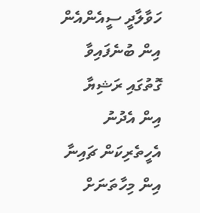ހަވާލާދީ ސީއެންއެން އިން ބުނެފައިވާ ގޮތުގައި ރަޝިޔާ އިން އެދުނު އެހީތެރިކަން ޗައިނާ އިން މިހާތަނަށް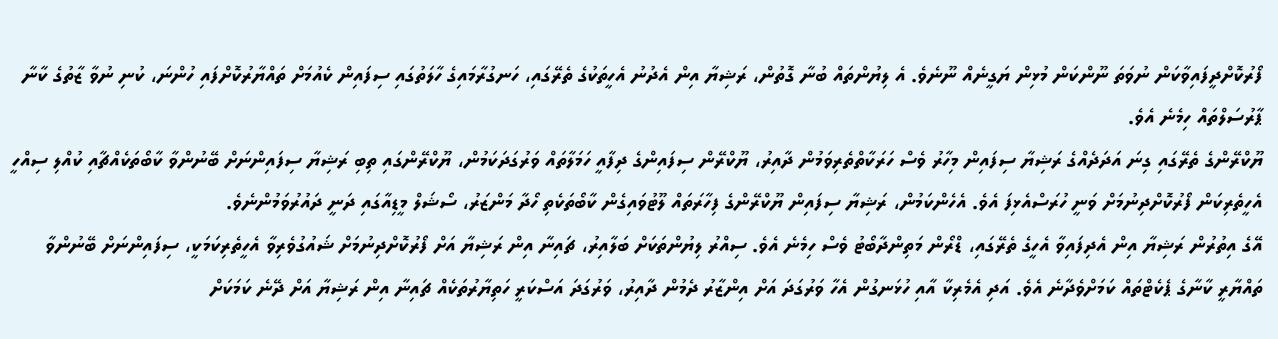ފޯރުކޮށްދީފައިވާކަން ނުވަތަ ނޫންކަން މުޅިން ޔަގީނެއް ނޫނެވެ. އެ ލިޔުންތައް ބުނާ ގޮތުން، ރަޝިޔާ އިން އެދުނު އެހީތަކުގެ ތެރޭގައި، ހަނގުރާމައިގެ ހާލަތުގައި ސިފައިން ކެއުމަށް ތައްޔާރުކޮށްފައި ހުންނަ، ކުނި ނުވާ ޒާތުގެ ކާނާ ޕާރުސަލްތައް ހިމެނެ އެވެ.
ޔޫކްރޭންގެ ތެރޭގައި ގިނަ އަދަދެއްގެ ރަޝިޔާ ސިފައިން މިހާރު ވެސް ހަރަކާތްތެރިވަމުން ދާއިރު، ޔޫކްރޭން ސިފައިންގެ ދިފާއީ ހަމަލާތައް ވަރުގަދަކަމުން، ޔޫކްރޭންގައި ތިބި ރަޝިޔާ ސިފައިންނަށް ބޭނުންވާ ކާބޯތަކެއްޗާއި ކުއްލި ސިއްހީ އެހީތެރިކަން ފޯރުކޮށްދިނުމަށް ވަނީ ހުރަސްއެޅިފަ އެވެ. އެހެންކަމުން، ރަޝިޔާ ސިފައިން ޔޫކްރޭންގެ ފިހާރަތައް ލޫޓުވައިގެން ކާބޯތަކެތި ހޯދާ މަންޒަރު، ސޯޝަލް މީޑިއާގައި ދަނީ ދައުރުވަމުންނެވެ.
އޭގެ އިތުރުން ރަޝިޔާ އިން އެދިފައިވާ އެހީގެ ތެރޭގައި، ޑްރޯން މަތިންދާބޯޓު ވެސް ހިމެނެ އެވެ. ސިއްރު ލިޔުންތަކަށް ބަލާއިރު، ޗައިނާ އިން ރަޝިޔާ އަށް ފޯރުކޮށްދިނުމަށް ޝައުގުވެރިވާ އެހީތެރިކަމަކީ، ސިފައިންނަށް ބޭނުންވާ ތައްޔާރީ ކާނާގެ ޕެކެޓްތައް ކަމަށްވެދާނެ އެވެ. އަދި އެމެރިކާ އާއި ހުޅަނގުން އެހާ ވަރުގަދަ އަށް އިންޒާރު ދެމުން ދާއިރު، ވަރުގަދަ އަސްކަރީ ހަތިޔާރުތަކެއް ޗައިނާ އިން ރަޝިޔާ އަށް ދޭނެ ކަމަކަށް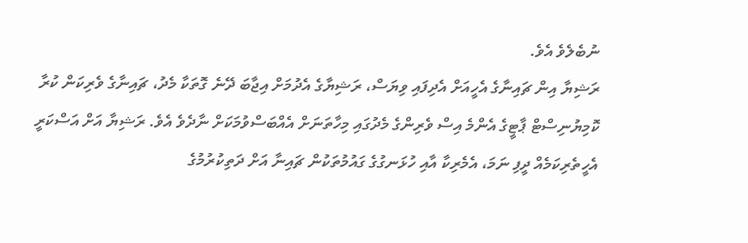ނުބެލެވެ އެވެ.
ރަޝިޔާ އިން ޗައިނާގެ އެހީއަށް އެދިފައި ވިޔަސް، ރަޝިޔާގެ އެދުމަށް އިޖާބަ ދޭނެ ގޮތަކާ މެދު، ޗައިނާގެ ވެރިކަން ކުރާ ކޮމިޔުނިސްޓް ޕާޓީގެ އެންމެ އިސް ވެރިންގެ މެދުގައި މިހާތަނަށް އެއްބަސްވުމަކަށް ނާދެވެ އެވެ. ރަޝިޔާ އަށް އަސްކަރީ އެހީތެރިކަމެއް ދީފި ނަމަ، އެމެރިކާ އާއި ހުޅަނގުގެ ގައުމުތަކުން ޗައިނާ އަށް ދަތިކުރުމުގެ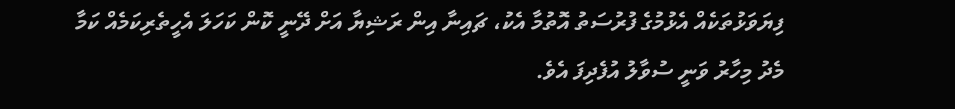ފިޔަވަޅުތަކެއް އެޅުމުގެ ފުރުސަތު އޮތުމާ އެކު، ޗައިނާ އިން ރަޝިޔާ އަށް ދޭނީ ކޮން ކަހަލަ އެހީތެރިކަމެއް ކަމާ މެދު މިހާރު ވަނީ ސުވާލު އުފެދިފަ އެވެ.